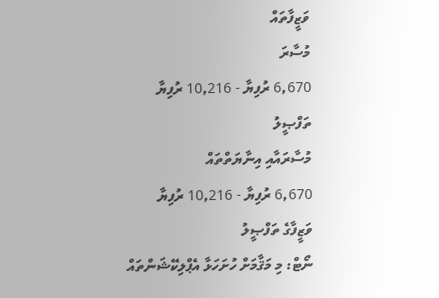ވަޒީފާތައް
މުސާރަ
6,670 ރުފިޔާ - 10,216 ރުފިޔާ
ތަފްޞީލު
މުސާރައާއި އިނާޔަތްތައް
6,670 ރުފިޔާ - 10,216 ރުފިޔާ
ވަޒީފާގެ ތަފްޞީލު
ނޯޓް: މި މަޤާމަށް ހުށަހަޅާ އެޕްލިކޭޝަންތައް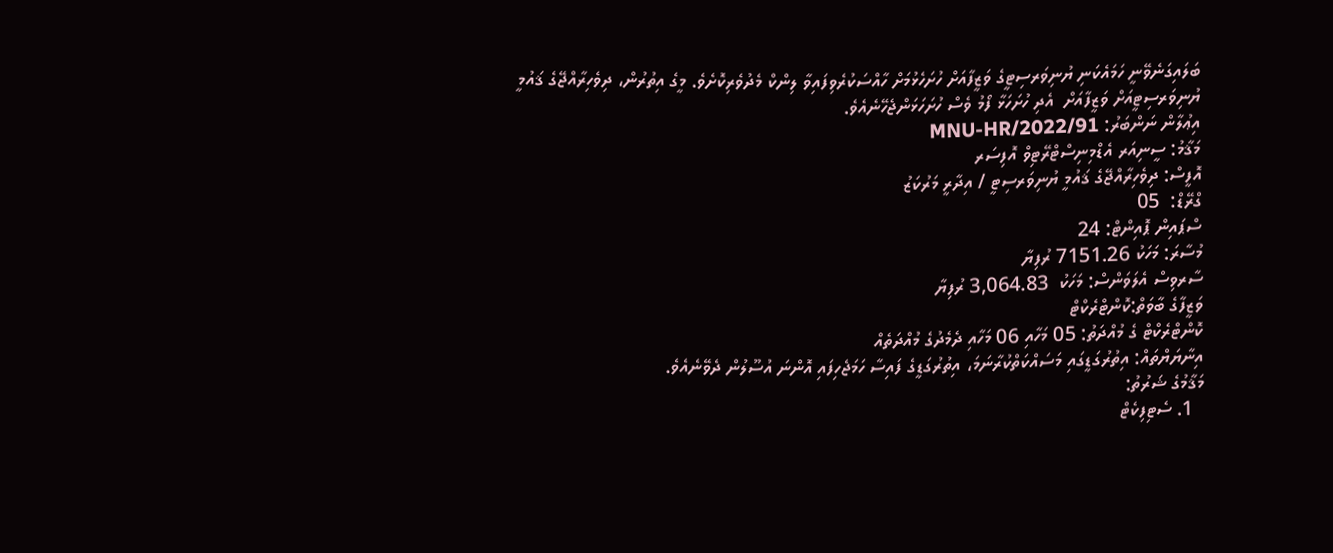ބަލައިގަނެވޭނީ ހަމައެކަނި ޔުނިވަރސިޓީގެ ވަޒީފާއަށް ހުށަހެޅުމަށް ހާއްސަކުރެވިފައިވާ ލިންކް މެދުވެރިކޮށެވެ. މީގެ އިތުރުން، ދިވެހިރާއްޖޭގެ ޤައުމީ ޔުނިވަރސިޓީއަށް ވަޒީފާއަށް  އެދި ހުށަހަޅާ ފޯމު ވެސް ހުށަހަޅަންޖެހޭނެއެވެ.
އިޢުލާން ނަންބަރު: MNU-HR/2022/91
މަޤާމު: ސީނިއަރ އެޑްމިނިސްޓްރޭޓިވް އޮފިސަރ
އޮފީސް: ދިވެހިރާއްޖޭގެ ޤައުމީ ޔުނިވަރސިޓީ / އިދާރީ މަރުކަޒު
ގްރޭޑް:  05
ސްޕައިން ޕޮއިންޓް: 24
މުސާރަ: މަހަކު 7151.26 ރުފިޔާ
ސާރވިސް އެލަވަންސް: މަހަކު  3,064.83 ރުފިޔާ
ވަޒީފާގެ ބާވަތް:ކޮންޓްރެކްޓް
ކޮންޓްރެކްޓް ގެ މުއްދަތު: 05 މަހާއި 06 މަހާއި ދެމެދުގެ މުއްދަތެއް
އިނާޔަޔްތައް: އިތުރުގަޑީގައި މަސައްކަތްކުރާނަމަ، އިތުރުގަޑީގެ ފައިސާ ހަމަޖެހިފައި އޮންނަ އުސޫލުން ދެވޭނެއެވެ.
މަޤާމުގެ ޝަރުތު:
  1. ސެޓިފިކެޓް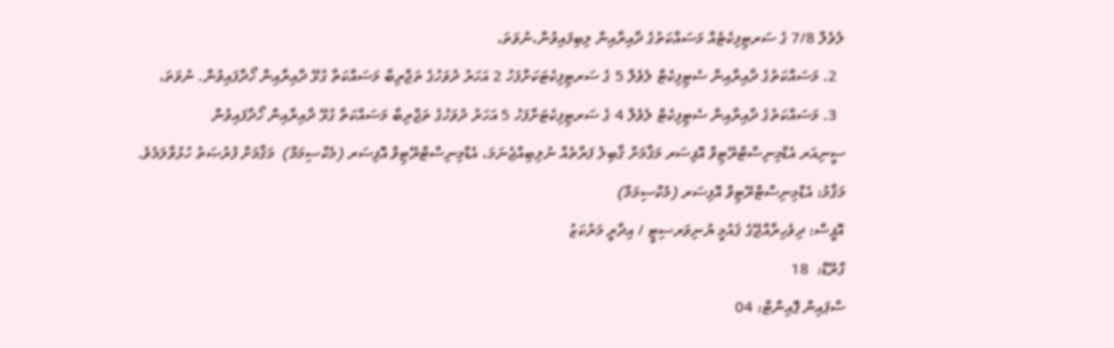ލެވެލް 7/8 ގެ ސަރޓިފިކެޓެއް މަސައްކަތުގެ ދާއިރާއިން ލިބިފައިވުން،ނުވަތަ،
  2. މަސައްކަތުގެ ދާއިރާއިން ސެޓިފިކެޓް ލެވެލް 5 ގެ ސަރޓިފިކެޓަކަށްފަހު 2 އަހަރު ދުވަހުގެ ތަޖްރިބާ މަސައްކަތާ ގުޅޭ ދާއިރާއިން ހޯދާފައިވުން. ނުވަތަ،
  3. މަސައްކަތުގެ ދާއިރާއިން ސެޓިފިކެޓް ލެވެލް 4 ގެ ސަރޓިފިކެޓަށްފަހު 5 އަހަރު ދުވަހުގެ ތަޖްރިބާ މަސައްކަތާ ގުޅޭ ދާއިރާއިން ހޯދާފައިވުން
ސީނިއަރ އެޑްމިނިސްޓްރޭޓިވް އޮފިސަރ މަޤާމަށް ޤާބިލު ފަރާތެއް ނުލިބިއްޖެނަމަ، އެޑްމިނިސްޓްރޭޓިވް އޮފިސަރ (މެކްސިމަމް)  މަޤާމަށް ފުރުޞަތު ހުޅުވާލަމެވެ.
މަޤާމު: އެޑްމިނިސްޓްރޭޓިވް އޮފިސަރ (މެކްސިމަމް)
އޮފީސް: ދިވެހިރާއްޖޭގެ ޤައުމީ ޔުނިވަރސިޓީ / އިދާރީ މަރުކަޒު
ގްރޭޑް:  18
ސްޕައިން ޕޮއިންޓް: 04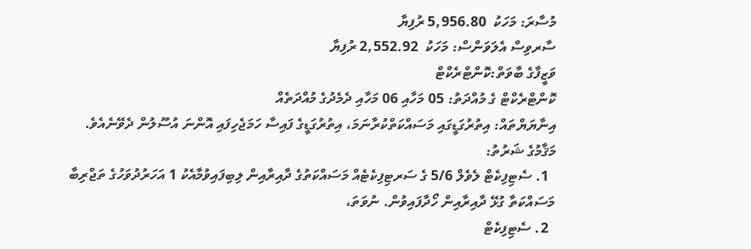މުސާރަ: މަހަކު  5,956.80 ރުފިޔާ
ސާރވިސް އެލަވަންސް: މަހަކު  2,552.92 ރުފިޔާ
ވަޒީފާގެ ބާވަތް:ކޮންޓްރެކްޓް
ކޮންޓްރެކްޓް ގެ މުއްދަތު: 05 މަހާއި 06 މަހާއި ދެމެދުގެ މުއްދަތެއް
އިނާޔަޔްތައް: އިތުރުގަޑީގައި މަސައްކަތްކުރާނަމަ، އިތުރުގަޑީގެ ފައިސާ ހަމަޖެހިފައި އޮންނަ އުސޫލުން ދެވޭނެއެވެ.
މަޤާމުގެ ޝަރުތު:
  1. ސެޓިފިކެޓް ލެވެލް 5/6 ގެ ސަރޓިފިކެޓެއް މަސައްކަތުގެ ދާއިރާއިން ލިބިފައިވުމާއެކު 1 އަހަރުދުވަހުގެ ތަޖްރިބާ މަސައްކަތާ ގުޅޭ ދާއިރާއިން ހޯދާފައިވުން. ނުވަތަ،
  2. ސެޓިފިކެޓް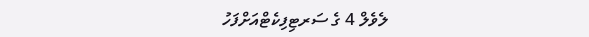ލެވެލް 4 ގެ ސަރޓިފިކެޓްއަށްފަހު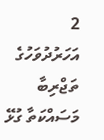2 އަހަރުދުވަހުގެ ތަޖްރިބާ މަސައްކަތާ ގުޅޭ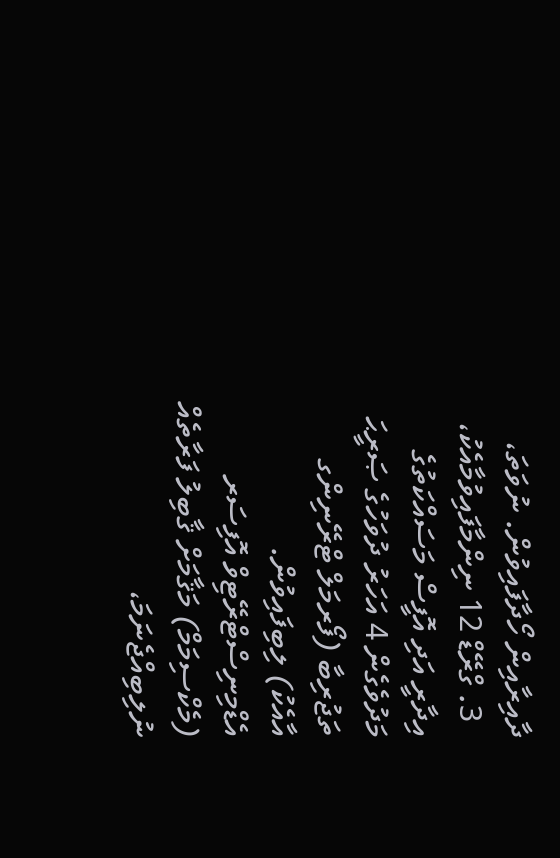ދާއިރާއިން ހޯދާފައިވުން. ނުވަތަ،
  3. ގްރޭޑް 12 ނިންމާފައިވުމާއެކު، އިދާރީ އަދި އޮފީސް މަސައްކަތުގެ މަދުވެގެން 4 އަހަރު ދުވަހުގެ ޞަރީޙަ ތަޖުރިބާ (ފޯރމަލް ޓްރޭނިންގ އާއެކު) ލިބިފައިވުން.
އެޑްމިނިސްޓްރޭޓިވް އޮފިސަރ (މެކްސިމަމް) މަޤާމަށް ޤާބިލު ފަރާތެއް ނުލިބިއްޖެނަމަ،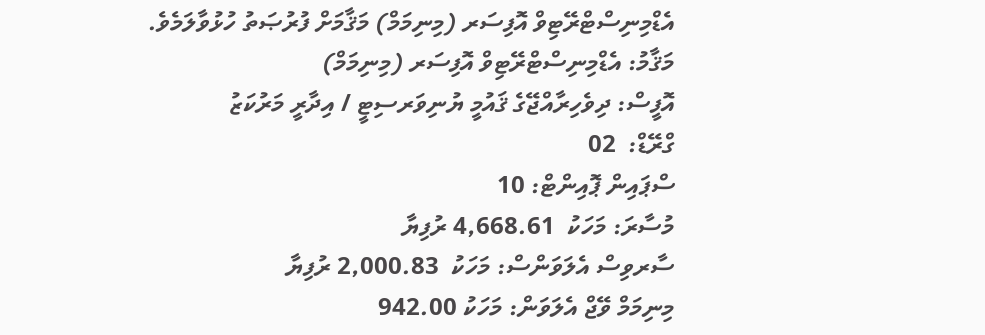އެޑްމިނިސްޓްރޭޓިވް އޮފިސަރ (މިނިމަމް) މަޤާމަށް ފުރުޞަތު ހުޅުވާލަމެވެ.
މަޤާމު: އެޑްމިނިސްޓްރޭޓިވް އޮފިސަރ (މިނިމަމް)
އޮފީސް: ދިވެހިރާއްޖޭގެ ޤައުމީ ޔުނިވަރސިޓީ / އިދާރީ މަރުކަޒު
ގްރޭޑް:  02
ސްޕައިން ޕޮއިންޓް: 10
މުސާރަ: މަހަކު  4,668.61 ރުފިޔާ
ސާރވިސް އެލަވަންސް: މަހަކު  2,000.83 ރުފިޔާ
މިނިމަމް ވޭޖް އެލަވަން: މަހަކު 942.00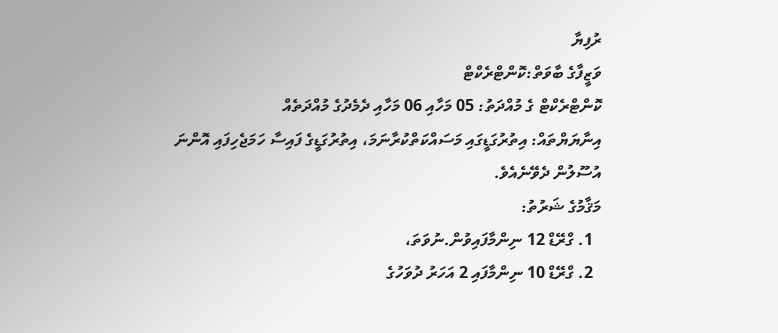ރުފިޔާ
ވަޒީފާގެ ބާވަތް:ކޮންޓްރެކްޓް
ކޮންޓްރެކްޓް ގެ މުއްދަތު: 05 މަހާއި 06 މަހާއި ދެމެދުގެ މުއްދަތެއް
އިނާޔަޔްތައް: އިތުރުގަޑީގައި މަސައްކަތްކުރާނަމަ، އިތުރުގަޑީގެ ފައިސާ ހަމަޖެހިފައި އޮންނަ އުސޫލުން ދެވޭނެއެވެ.
މަޤާމުގެ ޝަރުތު:
  1. ގްރޭޑް 12 ނިންމާފައިވުން.ނުވަތަ،
  2. ގްރޭޑް 10 ނިންމާފައި 2 އަހަރު ދުވަހުގެ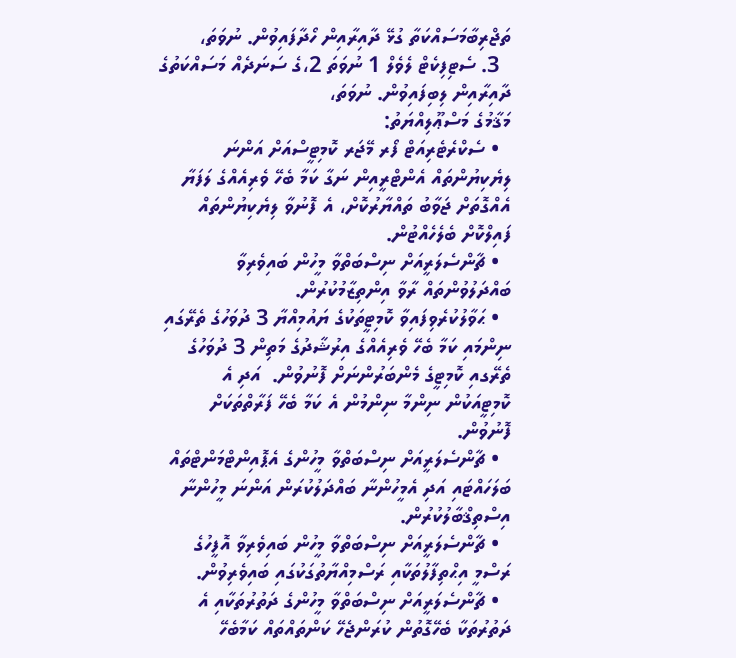ތަޖްރިބާމަސައްކަތާ ގުޅޭ ދާއިރާއިން ހޯދާފައިވުން. ނުވަތަ،
  3. ސެޓިފިކެޓް ލެވެލް 1 ނުވަތަ 2،ގެ ސަނަދެއް މަސައްކަތުގެ ދާއިރާއިން ލިބިފައިވުން. ނުވަތަ،
މަޤާމުގެ މަސްޢޫލިއްޔަތު:
  • ސެކްރެޓެރިއަޓް ފޯރ މޭޖަރ ކޮމިޓީސްއަށް އަންނަ ލިޔެކިޔުންތައް އެންޓްރީއިން ނަގާ ކަމާ ބެހޭ ވެރިއެއްގެ ލަފަޔާ އެއްގޮތަށް ޖަވާބު ތައްޔާރުކޮށް، އެ ފޮނުވާ ލިޔެކިޔުންތައް ފައިލްކޮށް ބެލެހެއްޓުން.
  • ޗާންސެލަރީއަށް ނިސްބަތްވާ މީހުން ބައިވެރިވާ ބައްދަލުވުންތައް ރާވާ އިންތިޒާމުކުރުން.
  • ޙަވާލުކުރެވިފައިވާ ކޮމިޓީތަކުގެ ޔައުމިއްޔާ 3 ދުވަހުގެ ތެރޭގައި ނިންމައި ކަމާ ބެހޭ ވެރިއެއްގެ އިރުޝާދުގެ މަތިން 3 ދުވަހުގެ ތެރޭގއި ކޮމިޓީގެ މެންބަރުންނަށް ފޮނުވުން.  އަދި އެ ކޮމިޓީއަކުން ނިންމާ ނިންމުން އެ ކަމާ ބެހޭ ފަރާތްތަކަށް ފޮނުވުން.
  • ޗާންސެލަރީއަށް ނިސްބަތްވާ މީހުންގެ އެޕޮއިންޓްމަންޓްތައް ބަލަހައްޓައި އަދި އެމީހުންނާ ބައްދަލުކުރަން އަންނަ މީހުންނާ އިސްތިޤްބާލުކުރުން.
  • ޗާންސެލަރީއަށް ނިސްބަތްވާ މީހުން ބައިވެރިވާ އޮފީހުގެ ރަސްމީ އިޙްތިފާލުތަކާއި ރަސްމިއްޔާތުގަކުގައި ބައިވެރިވުން.
  • ޗާންސެލަރީއަށް ނިސްބަތްވާ މީހުންގެ ދަތުރުތަކާއި އެ ދަތުރުތަކާ ބެހޭގޮތުން ކުރަންޖެހޭ ކަންތައްތައް ކަމާބެހޭ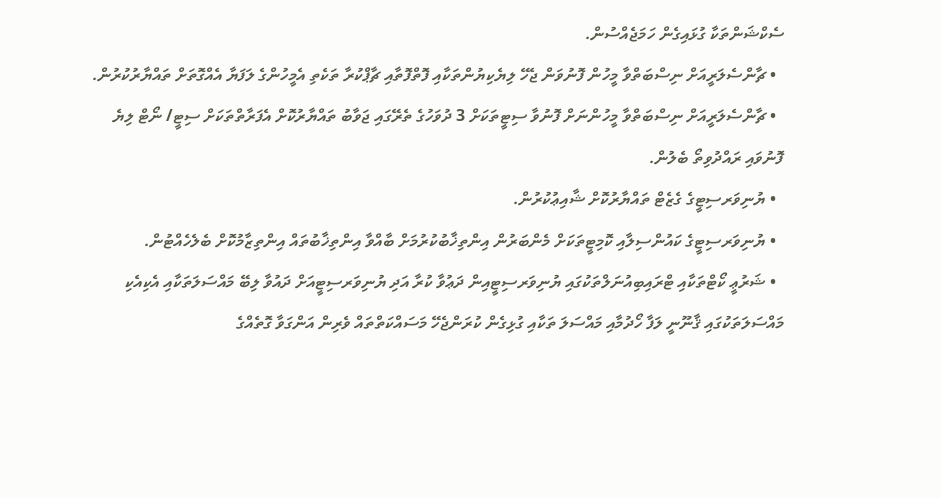ސެކްޝަންތަކާ ގުޅައިގެން ހަމަޖެއްސުން.
  • ޗާންސެލަރީއަށް ނިސްބަތްވާ މީހުން ފޮނުވަން ޖެހޭ ލިޔެކިޔުންތަކާއި ފޮތްފޮތާއި ޗާޕްކުރާ ތަކެތި އެމީހުންގެ ލަފަޔާ އެއްގޮތަށް ތައްޔާރުކުރުން.
  • ޗާންސެލަރީއަށް ނިސްބަތްވާ މީހުންނަށް ފޮނުވާ ސިޓީތަކަށް 3 ދުވަހުގެ ތެރޭގައި ޖަވާބު ތައްޔާރުކޮށް އެފަރާތްތަކަށް ސިޓީ/ ނޯޓް ލިޔެ ފޮނުވައި ރައްދުވިތޯ ބެލުން.
  • ޔުނިވަރސިޓީގެ ގެޒެޓް ތައްޔާރުކޮށް ޝާއިޢުކުރުން.
  • ޔުނިވަރސިޓީގެ ކައުންސިލާއި ކޮމިޓީތަކަށް މެންބަރުން އިންތިޚާބުކުރުމަށް ބާއްވާ އިންތިޚާބުތައް އިންތިޒާމުކޮށް ބެލެހެއްޓުން.
  • ޝަރުޢީ ކޯޓްތަކާއި ޓްރައިބިއުނަލްތަކުގައި ޔުނިވަރސިޓީއިން ދަޢުވާ ކުރާ އަދި ޔުނިވަރސިޓީއަށް ދައުވާ ލިބޭ މައްސަލަތަކާއި އެކިއެކި މައްސަލަތަކުގައި ޤާނޫނީ ލަފާ ހޯދުމާއި މައްސަލަ ތަކާއި ގުޅިގެން ކުރަންޖެހޭ މަސައްކަތްތައް ވެރިން އަންގަވާ ގޮތެއްގެ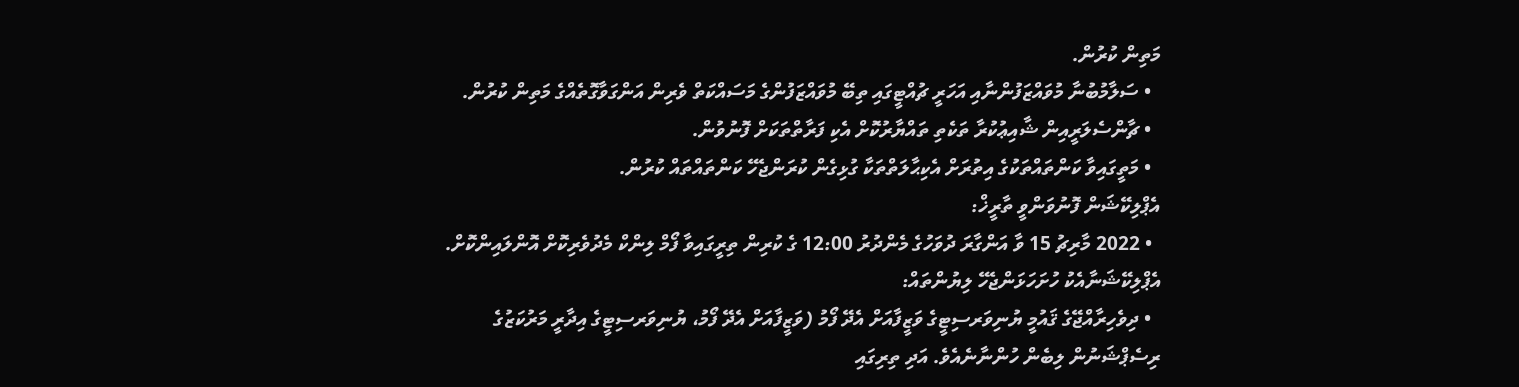މަތިން ކުރުން.
  • ސަލާމުބުނާ މުވައްޒަފުންނާއި އަހަރީ ޗުއްޓީގައި ތިބޭ މުވައްޒަފުންގެ މަސައްކަތް ވެރިން އަންގަވާގޮތެއްގެ މަތިން ކުރުން.
  • ޗާންސެލަރީއިން ޝާއިޢުކުރާ ތަކެތި ތައްޔާރުކޮށް އެކި ފަރާތްތަކަށް ފޮނުވުން.
  • މަތީގައިވާ ކަންތައްތަކުގެ އިތުރަށް އެކިޙާލަތްތަކާ ގުޅިގެން ކުރަންޖެހޭ ކަންތައްތައް ކުރުން.
އެޕްލިކޭޝަން ފޮނުވަންވީ ތާރީޚް:
  • 2022 މާރިޗު 15 ވާ އަންގާރަ ދުވަހުގެ މެންދުރު 12:00 ގެ ކުރިން ތިރީގައިވާ ފޯމް ލިންކް މެދުވެރިކޮށް އޮންލައިންކޮށް.
އެޕްލިކޭޝަނާއެކު ހުށަހަޅަންޖެހޭ ލިޔުންތައް:
  • ދިވެހިރާއްޖޭގެ ޤައުމީ ޔުނިވަރސިޓީގެ ވަޒީފާއަށް އެދޭ ފޯމު (ވަޒީފާއަށް އެދޭ ފޯމު، ޔުނިވަރސިޓީގެ އިދާރީ މަރުކަޒުގެ ރިސެޕްޝަނުން ލިބެން ހުންނާނެއެވެ. އަދި ތިރިގައި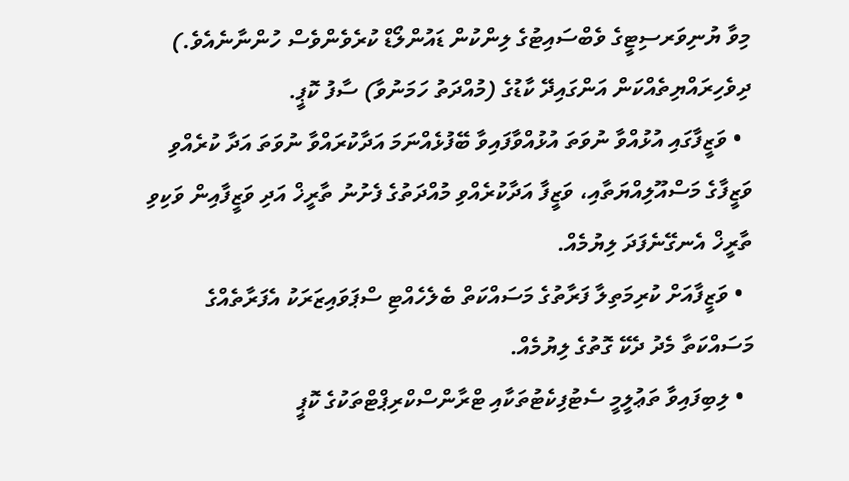މިވާ ޔުނިވަރސިޓީގެ ވެބްސައިޓުގެ ލިންކުން ޑައުންލޯޑް ކުރެވެންވެސް ހުންނާނެއެވެ.)
ދިވެހިރައްޔިތެއްކަން އަންގައިދޭ ކާޑުގެ (މުއްދަތު ހަމަނުވާ) ސާފު ކޮޕީ.
  • ވަޒީފާގައި އުޅުއްވާ ނުވަތަ އުޅުއްވާފައިވާ ބޭފުޅެއްނަމަ އަދާކުރައްވާ ނުވަތަ އަދާ ކުރެއްވި ވަޒީފާގެ މަސްއޫލިއްޔަތާއި، ވަޒީފާ އަދާކުރެއްވި މުއްދަތުގެ ފެށުނު ތާރީޚް އަދި ވަޒީފާއިން ވަކިވި ތާރީޚް އެނގޭނެފަދަ ލިޔުމެއް.
  • ވަޒީފާއަށް ކުރިމަތިލާ ފަރާތުގެ މަސައްކަތް ބެލެހެއްޓި ސްޕަވައިޒަރަކު އެފަރާތެއްގެ މަސައްކަތާ މެދު ދެކޭ ގޮތުގެ ލިޔުމެއް.
  • ލިބިފައިވާ ތަޢުލީމީ ސެޓުފިކެޓުތަކާއި ޓްރާންސްކްރިޕްޓްތަކުގެ ކޮޕީ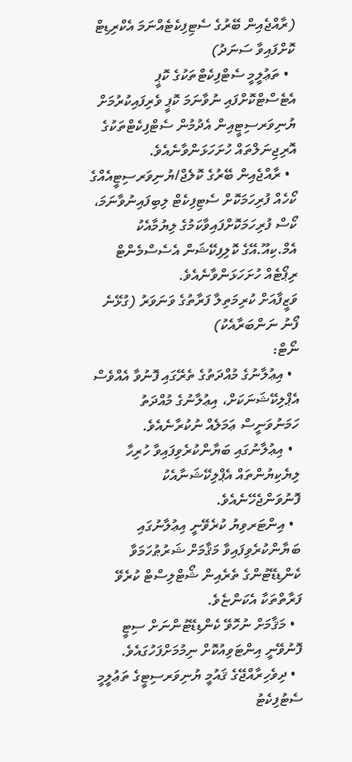(ރާއްޖެއިން ބޭރުގެ ސެޓިފިކެޓެއްނަމަ އެކްރިޑިޓް ކޮށްފައިވާ ސަނަދު)
  • ތަޢުލީމީ ސެޓްފިކެޓްތަކުގެ ކޮޕީ އެޓެސްޓްކޮށްފައި ނުވާނަމަ ކޮޕީ ވެރިފައިކުރުމަށް ޔުނިވަރސިޓީއިން އެދުމުން ސެޓްފިކެޓްތަކުގެ އޮރިޖިނަލްތައް ހުށަހަޅަންވާނެއެވެ.
  • ރާއްޖެއިން ބޭރުގެ ކޮލެޖް/ޔުނިވަރސިޓީއެއްގެ ކޯހެއް ފުރިހަމަކޮށް ސެޓިފިކެޓް ލިބިފައިނުވާނަމަ، ކޯސް ފުރިހަމަކޮށްފައިވާކަމުގެ ލިޔުމާއެކު އެމް.ކިއޫ.އޭގެ ކޮލިފިކޭޝަން އެސެސްމެންޓް ރިޕޯޓެއް ހުށަހަޅަންވާނެއެވެ.
ވަޒީފާއަށް ކުރިމަތިލާ ފަރާތުގެ ވަނަވަރު (ގުޅޭނެ ފޯނު ނަންބަރާއެކު)
ނޯޓް:
  • އިޢުލާނުގެ މުއްދަތުގެ ތެރޭގައި ފޮނުވާ އެއްވެސް އެޕްލިކޭޝަނަކަށް، އިޢުލާނުގެ މުއްދަތު ހަމަނުވަނީސް ޢަމަލެއް ނުކުރާނެއެވެ.
  • އިޢުލާނުގައި ބަޔާންކުރެވިފައިވާ ހުރިހާ ލިޔެކިޔުންތައް އެޕްލިކޭޝަނާއެކު ފޮނުވަންޖެހޭނެއެވެ.
  • އިންޓަރވިޔު ކުރެވޭނީ އިޢުލާނުގައި ބަޔާންކުރެވިފައިވާ މަޤާމަށް ޝަރުޠުހަމަވާ ކެންޑިޑޭޓުންގެ ތެރެއިން ޝޯޓްލިސްޓް ކުރެވޭ ފަރާތްތަކާ އެކަންޏެވެ.
  • މަޤާމަށް ނުހޮވޭ ކެންޑިޑޭޓުންނަށް ސިޓީ ފޮނުވޭނީ އިންޓަވިއުކޮށް ނިމުމަށްފަހުގައެވެ.
  • ދިވެހިރާއްޖޭގެ ޤައުމީ ޔުނިވަރސިޓީގެ ތަޢުލީމީ ސެޓުފިކެޓު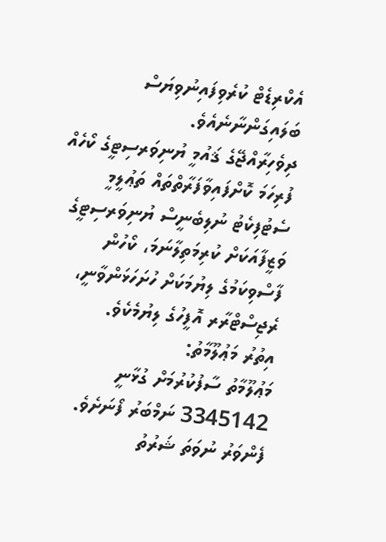އެކްރިޑެޓް ކުރެވިފައިނުވިޔަސް ބަލައިގަންނާނެއެވެ.
ދިވެހިރާއްޖޭގެ ޤައުމީ ޔުނިވަރސިޓީގެ ކޯހެއް ފުރިހަމަ ކޮށްފައިވާފަރާތްތައް ތަޢުލީމީ ސެޓުފިކެޓު ނުލިބެނީސް ޔުނިވަރސިޓީގެ ވަޒީފާއަކަށް ކުރިމަތިލާނަމަ، ކޯހުން ފާސްވިކަމުގެ ލިޔުމަކަށް ހުށަހަޅަންވާނީ، ރެޖިސްޓްރާރ އޮފީހުގެ ލިޔުމެކެވެ.
އިތުރު މަޢުލޫމާތު:
މަޢުލޫމާތު ސާފުކުރުމަށް ގުޅާނީ 3345142 ނަމްބަރު ފޯނަށެވެ.
ފެންވަރު ނުވަތަ ޝަރުތު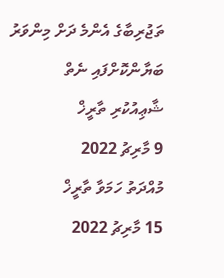ތަޖުރިބާގެ އެންމެ ދަށް މިންވަރު
ބަޔާންކޮށްފައި ނެތް
ޝާޢިއުކުރި ތާރީޚް
9 މާރިޗު 2022
މުއްދަތު ހަމަވާ ތާރީޚް
15 މާރިޗު 2022